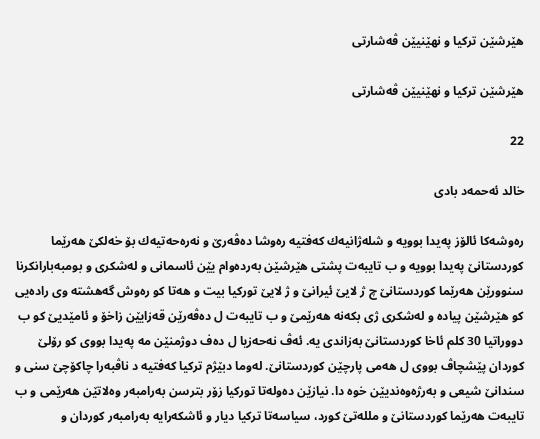هێرشێن تركیا و نهێنیێن ڤه‌شارتى

هێرشێن تركیا و نهێنیێن ڤه‌شارتى

22

خالد ئه‌حمه‌د بادى

ره‌وشه‌كا ئالۆز په‌یدا بوویه‌ و شله‌ژانیه‌ك كه‌فتیه‌ ره‌وشا ده‌ڤه‌رێ و نه‌ره‌حه‌تیه‌ك بۆ خه‌لكێ هه‌رێما كوردستانێ په‌یدا بوویه‌ و ب تایبه‌ت پشتى هێرشێن به‌رده‌وام یێن ئاسمانى و له‌شكرى و بومبه‌بارانكرنا سنوورێن هه‌رێما كوردستانێ چ ژ لایێ ئیرانێ و ژ لایێ توركیا بیت و هه‌تا كو ره‌وش گه‌هشته‌ وى راده‌یى كو هێرشێن پیاده‌ و له‌شكرى ژى بكه‌نه‌ هه‌رێمێ و ب تایبه‌ت ل ده‌ڤه‌رێن قه‌زایێن زاخۆ و ئامێدیێ كو ب دووراتیا 30 كلم ئاخا كوردستانێ به‌زاندى یه‌. ئه‌ڤ نه‌حه‌زیا ل ده‌ف دوژمنێن مه‌ په‌یدا بووى كو رۆلێ كوردان پێشچاڤ بووى ل هه‌مى پارچێن كوردستانێ. له‌وما دبێژم تركیا كه‌فتیه‌ د ناڤبه‌را چاكۆچێ سنى و سندانێ شیعى و به‌رژه‌وه‌ندیێن خوه‌ دا. نیازێن ده‌وله‌تا توركیا زۆر بترسن به‌رامبه‌ر وه‌لاتێن هه‌رێمى و ب تایبه‌ت هه‌رێما كوردستانێ و ملله‌تێ كورد، سیاسه‌تا تركیا دیار و ئاشكه‌رایه‌ به‌رامبه‌ر كوردان و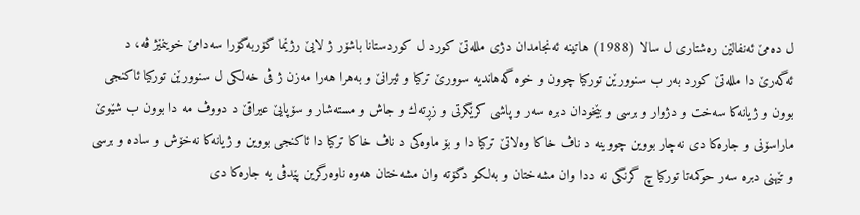ل ده‌مێ ئه‌نفالێن ره‌شتارى ل سالا (1988) هاتینه‌ ئه‌نجامدان دژى ملله‌تێ كورد ل كوردستانا باشۆر ژ لایێ رژێما گۆربه‌گۆرا سه‌دامێ خوینمێژ ڤه‌، د ئه‌گه‌رێ دا ملله‌تێ كورد به‌ر ب سنوورێن توركیا چوون و خوه‌ گه‌هاندیه‌ سوورێ تركیا و ئیرانێ و به‌هرا هه‌را مه‌زن ژ ڤى خه‌لكى ل سنوورێن توركیا ئاكنجى بوون و ژیانه‌كا سه‌خت و دژوار و برسى و بێخودان دبره‌ سه‌ر و پاشى كرێگرتى و زڕته‌ك و جاش و مسته‌شار و سۆپایێ عیراقێ د دووڤ مه‌ دا بوون ب شێوێ ماراسۆنى و جاره‌كا دى نه‌چار بووین چووینه‌ د ناڤ خاكا وه‌لاتێ تركیا دا و بۆ ماوه‌كى د ناڤ خاكا تركیا دا ئاكنجى بووین و ژیانه‌كا نه‌خۆش و ساده‌ و برسى و تێهنى دبره‌ سه‌ر حوكمه‌تا توركیا چ گرنگى نه‌ ددا وان مشه‌ختان و به‌لكو دگۆته‌ وان مشه‌ختان هه‌وه‌ ناوه‌رگرین پێدڤى یه‌ جاره‌كا دى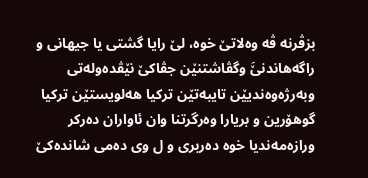بزڤرنه‌ ڤه‌ وه‌لاتێ خوه‌، لێ رایا گشتى یا جیهانى و راگه‌هاندنێَ وگڤاشتنێن جڤاكێ نێڤده‌وله‌تى وبه‌رژه‌وه‌ندیێن تایبه‌تێن تركیا هه‌لویستێن تركیا گوهۆرین و بریارا وه‌رگرتنا وان ئاواران ده‌ركر ورازه‌مه‌ندیا خوه‌ ده‌ربرى و ل وى ده‌مى شانده‌كێ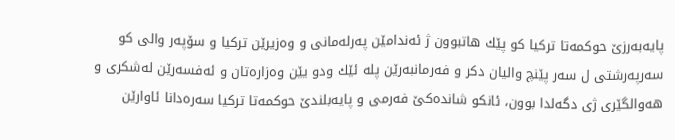پایه‌به‌رزێ حوكمه‌تا تركیا كو پێك هاتبوون ژ ئه‌ندامێن په‌رله‌مانى و وه‌زیرێن تركیا و سۆپه‌ر والى كو سه‌رپه‌رشتى ل سه‌ر پێنچ والیان دكر و فه‌رمانبه‌رێن پله‌ ئێك ودو یێن وه‌زاره‌تان و ئه‌فسه‌رێن له‌شكرى و هه‌والگێرى ژى دگه‌لدا بوون، ئانكو شانده‌كێ فه‌رمى و پایه‌بلندێ حوكمه‌تا تركیا سه‌ره‌دانا ئاوارێن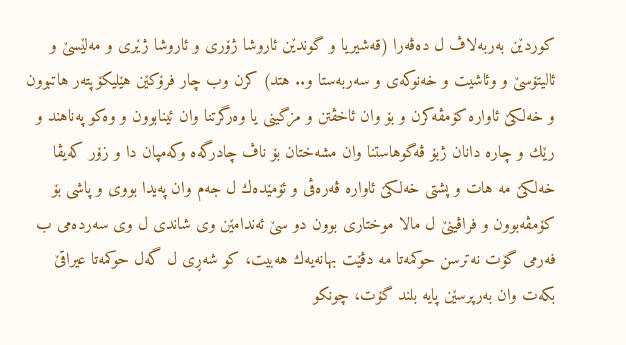كوردێن به‌ربه‌لاڤ ل ده‌ڤه‌را (قه‌شیریا و گوندێن ئاروشا ژۆرى و ئاروشا ژێرى و مه‌لێسێ و ئالیتۆسێ و وئاشیت و خه‌نوكه‌ى و سه‌ربه‌ستا و.. هتد) كرن وب چار فرۆكێن هێلیكۆپته‌ر هاتبوون و خه‌لكێ ئاواره‌ كۆمڤه‌كرن و بۆ وان ئاخڤتن و مزگینى یا وه‌رگرتنا وان ئینابوون و وه‌كو په‌ناهند و رێك و چاره‌ دانان ژبۆ ڤه‌گوهاستنا وان مشه‌ختان بۆ ناڤ چادرگه‌ه وكه‌مپان دا و زۆر كه‌یڤا خه‌لكێ مه‌ هات و پشتى خه‌لكێ ئاواره‌ ڤه‌ره‌ڤى و ئۆمێده‌ك ل جه‌م وان په‌یدا بووى و پاشى بۆ كۆمڤه‌بوون و فراڤینێ ل مالا موختارى بوون دو سێ ئه‌ندامێن وى شاندى ل وى سه‌رده‌مى ب فه‌رمى گۆت نه‌ترسن حوكمه‌تا مه‌ دڤێت بهانه‌یه‌ك هه‌بیت، كو شه‌ڕى ل گه‌ل حوكمه‌تا عیراقێ بكه‌ت وان به‌رپرسێن پایه‌ بلند گۆت، چونكو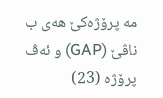مه‌ پرۆژه‌كێ هه‌ى ب ناڤێ (GAP) و ئه‌ڤ پرۆژه‌ (23)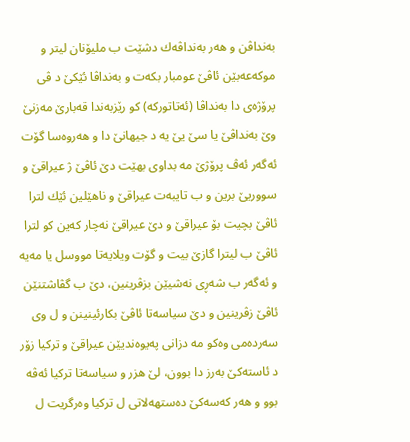به‌نداڤن و هه‌ر به‌نداڤه‌ك دشێت ب ملیۆنان لیتر و موكه‌عه‌بێن ئاڤێ عومبار بكه‌ت و به‌نداڤا ئێكێ د ڤى پرۆژه‌ى دا به‌نداڤا (ئه‌تاتوركه‌) كو رێزبه‌ندا قه‌بارێ مه‌زنێ وێ به‌نداڤێ یا سێ یێ یه‌ د جیهانێ دا و هه‌روه‌سا گۆت ئه‌گه‌ر ئه‌ڤ پرۆژێ مه‌ بداوى بهێت دێ ئاڤێ ژ عیراقێ و سووریێ برین و ب تایبه‌ت عیراقێ و ناهێلین ئێك لترا ئاڤێ بچیت بۆ عیراقێ و دێ عیراقێ نه‌چار كه‌ین كو لترا ئاڤێ ب لیترا گازێ بیت و گۆت ویلایه‌تا مووسل یا مه‌یه‌ و ئه‌گه‌ر ب شه‌ڕى نه‌شیێن بزڤرینین، دێ ب گڤاشتنێن ئاڤێ زڤرینین و دێ سیاسه‌تا ئاڤێ بكارئینینن و ل وى سه‌رده‌مى وه‌كو مه‌ دزانى په‌یوه‌ندیێن عیراقێ و تركیا زۆر د ئاسته‌كێ به‌رز دا بوون، لێ هزر و سیاسه‌تا تركیا ئه‌ڤه‌ بوو و هه‌ر كه‌سه‌كێ ده‌ستهه‌لاتى ل تركیا وه‌رگریت ل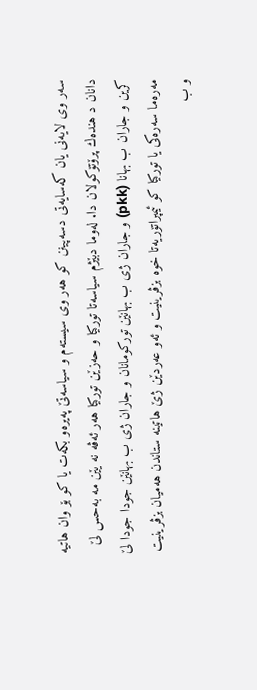سه‌ر وى لایه‌نى یان كه‌سایه‌تى دسه‌پینن كو هه‌ر وى سیسته‌م و سیاسه‌تێ په‌یره‌و بكه‌ت یا كو بۆ وان هاتیه‌ دانان د هنده‌ك پرۆتۆكولان دا. له‌وما دبێژم سیاسه‌تا توركیا و حه‌زێن توركیا هه‌ر ئه‌ڤه‌ نه‌ یێن مه‌ به‌حس لێ كرین و جاران ب بهانا (pkk) و جاران ژى ب بهانێن توركومانان و جاران ژى ب بهانێن جودا جودا لێ مه‌ره‌ما سه‌ره‌كى یا توركیا كو ئیمپراتۆریه‌تا خوه‌ بزڤرینیت و ئه‌و عه‌ردێن ژێ هاتینه‌ ستاندن هه‌میان بزڤرینیت و ب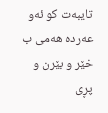تایبه‌ت كو ئه‌و عه‌رده‌ هه‌مى ب خێر و بێرن و پڕى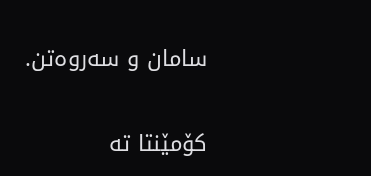سامان و سه‌روه‌تن.

کۆمێنتا تە